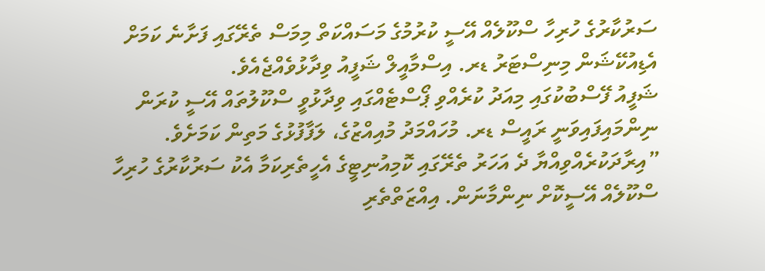ސަރުކާރުގެ ހުރިހާ ސްކޫލެއް އޭސީ ކުރުމުގެ މަސައްކަތް މިމަސް ތެރޭގައި ފަށާނެ ކަމަށް އެޑިއުކޭޝަން މިނިސްޓަރު ޑރ. އިސްމާއީލް ޝަފީއު ވިދާޅުވެއްޖެއެވެ.
ޝަފީއު ފޭސްބުކުގައި މިއަދު ކުރެއްވި ޕޯސްޓެއްގައި ވިދާޅުވީ ސްކޫލުތައް އޭސީ ކުރަން ނިންމައިފައިވަނީ ރައީސް ޑރ. މުހައްމަދު މުއިއްޒުގެ، ލަފާފުޅުގެ މަތިން ކަމަށެވެ.
”އިރާދަކުރެއްވިއްޔާ ދެ އަހަރު ތެރޭގައި ކޮމިއުނިޓީގެ އެހީތެރިކަމާ އެކު ސަރުކާރުގެ ހުރިހާ ސްކޫލެއް އޭސީކޮށް ނިންމާނަން. އިއްޒަތްތެރި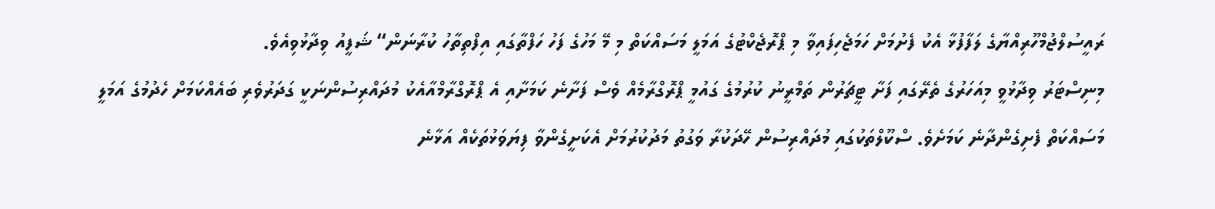ރައީސުލްޖުމްހޫރިއްޔާގެ ލަފާފުޅާ އެކު ފެށުމަށް ހަމަޖެހިފައިވާ މި ޕްރޮޖެކްޓުގެ އަމަލީ މަސައްކަތް މި މޭ މަހުގެ ފަހު ހަފްތާގައި އިފްތިތާހު ކުރާނަން“ ޝަފީއު ވިދާޅުވިއެވެ.
މިނިސްޓަރު ވިދާޅުވީ މިއަހަރުގެ ތެރޭގައި ފަށާ ޓީޗަރުން ތަމްރީނު ކުރުމުގެ ގައުމީ ޕްރޮގްރާމެއް ވެސް ފަށާނެ ކަމަށާއި އެ ޕްރޮގްރާމްއާއެކު މުދައްރިސުންނަކީ ގަދަރުވެރި ބައެއްކަމަށް ހެދުމުގެ އަމަލީ މަސައްކަތް ފެށިގެންދާނެ ކަމަށެވެ. ސްކޫލްތަކުގައި މުދައްރިސުން ހޭދަކުރާ ވަގުތު މަދުކުރުމަށް އެކަށީގެންވާ ފިޔަވަޅުތަކެއް އަޅާނެ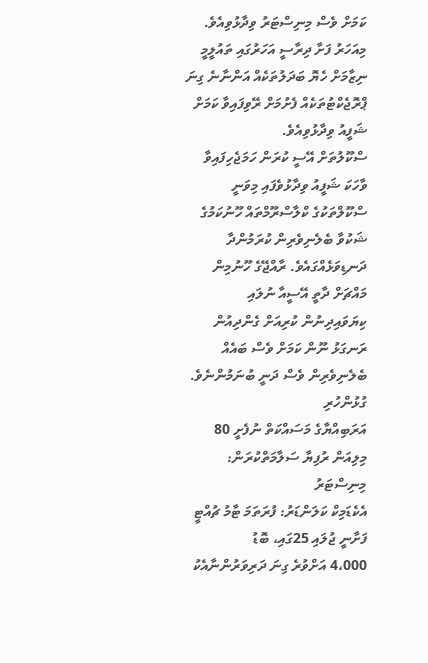ކަމަށް ވެސް މިނިސްޓަރު ވިދާޅުވިއެވެ.
މިއަހަރު ފަށާ ދިރާސީ އަހަރުގައި ތައުލީމީ ނިޒާމަށް ހެޔޮ ބަދަލުތަކެއް އަންނާނެ ގިނަ ޕްރޮޖެކްޓުތަކެއް ފެށުމަށް ރޭވިފައިވާ ކަމަށް ޝަފީއު ވިދާޅުވިއެވެ.
ސްކޫލުތަށް އޭސީ ކުރަން ހަމަޖެހިފައިވާ ވާހަކަ ޝަފީއު ވިދާޅުވެފައި މިވަނީ ސްކޫލްތަކުގެ ކްލާސްރޫމްތައް ހޫނުކަމުގެ ޝަކުވާ ބެލެނިވެރިން ކުރަމުންދާ ދަނޑިވަޅެއްގައެވެ. ރާއްޖޭގެ ހޫނުމިން މައްޗަށް ދާތީ އޭސީއާ ނުލައި ކިޔަވައިދިނުން ކުރިއަށް ގެންދިއުން ރަނގަޅު ނޫން ކަމަށް ވެސް ބައެއް ބެލެނިވެރިން ވެސް ދަނީ ބުނަމުންނެވެ.
ގުޅުންހުރި
އަރަބިއްޔާގެ މަސައްކަތް ނުފެށީ 80 މިލިއަން ރުފިޔާ ސަލާމަތްކުރަން: މިނިސްޓަރު
އެކެޑަމިކް ކަލަންޑަރު: ފުރަތަމަ ޓާމު ޗުއްޓީ ފަށާނީ ޖުލައި 25ގައި، ބޮޑު
4،000 އަށްވުރެ ގިނަ ދަރިވަރުންނާއެކު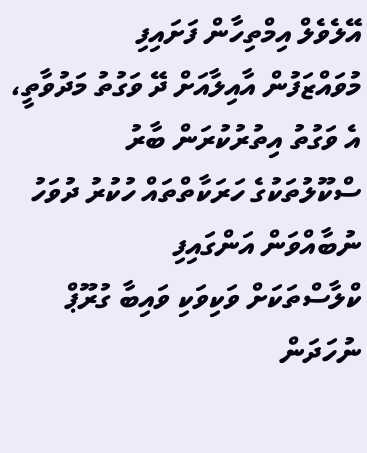އޭލެވެލް އިމްތިހާން ފަށައިފި
މުވައްޒަފުން އާއިލާއަށް ދޭ ވަގުތު މަދުވާތީ، އެ ވަގުތު އިތުރުކުރަން ބާރު
ސްކޫލުތަކުގެ ހަރަކާތްތައް ހުކުރު ދުވަހު ނުބާއްވަން އަންގައިފި
ކްލާސްތަކަށް ވަކިވަކި ވައިބާ ގުރޫޕް ނުހަދަން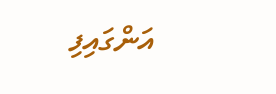އަންގައިފި